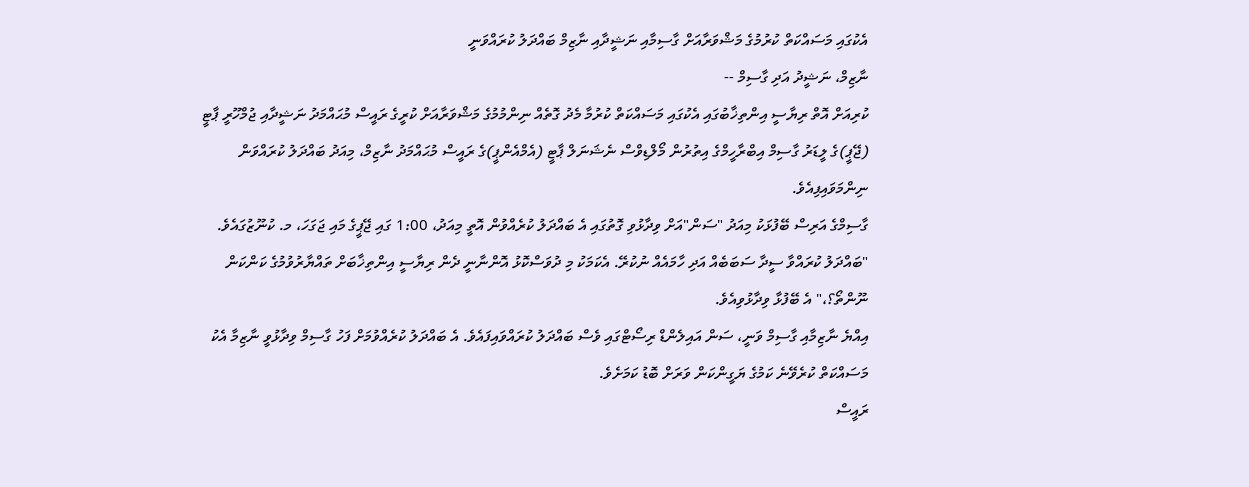އެކުގައި މަސައްކަތް ކުރުމުގެ މަޝްވަރާއަށް ގާސިމާއި ނަޝީދާއި ނާޒިމް ބައްދަލު ކުރައްވަނީ
ނާޒިމް، ނަޝީދު އަދި ގާސިމް --
ކުރިއަށް އޮތް ރިޔާސީ އިންތިޚާބުގައި އެކުގައި މަސައްކަތް ކުރުމާ މެދު ގޮތެއް ނިންމުމުގެ މަޝްވަރާއަށް ކުރީގެ ރައީސް މުޙައްމަދު ނަޝީދާއި ޖުމްހޫރީ ޕާޓީ (ޖޭޕީ)ގެ ލީޑަރު ގާސިމް އިބްރާހީމްގެ އިތުރުން މޯލްޑިވްސް ނެޝަނަލް ޕާޓީ (އެމްއެންޕީ)ގެ ރައީސް މުޙައްމަދު ނާޒިމް، މިއަދު ބައްދަލު ކުރައްވަން ނިންމަވައިފިއެވެ.
ގާސިމްގެ އަރިސް ބޭފުޅަކު މިއަދު "ސަން"އަށް ވިދާޅުވި ގޮތުގައި އެ ބައްދަލު ކުރެއްވުން އޮތީ މިއަދު، 1:00 ގައި ޖޭޕީގެ މައި ޖަގަހަ، މ. ކުނޫޒުގައެވެ.
"ބައްދަލު ކުރައްވާ ސީދާ ސަބަބެއް އަދި ހާމައެއް ނުކުރޭ. އެކަމަކު މި ދުވަސްކޮޅު އޮންނާނީ ދެން ރިޔާސީ އިންތިޚާބަށް ތައްޔާރުވުމުގެ ކަންކަން ނޫންތޯ؟،" އެ ބޭފުޅާ ވިދާޅުވިއެވެ.
އިއްޔެ ނާޒިމާއި ގާސިމް ވަނީ، ސަން އައިލެންޑް ރިސޯޓްގައި ވެސް ބައްދަލު ކުރައްވައިފައެވެ. އެ ބައްދަލު ކުރެއްވުމަށް ފަހު ގާސިމް ވިދާޅުވީ ނާޒިމާ އެކު މަސައްކަތް ކުރެވޭނެ ކަމުގެ ޔަގީންކަން ވަރަށް ބޮޑު ކަމަށެވެ.
ރައީސް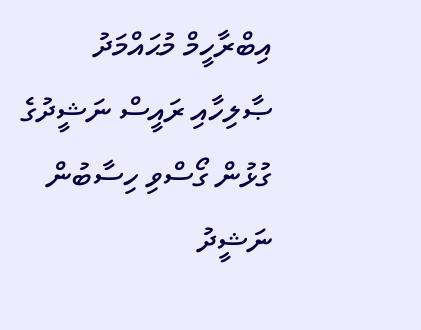އިބްރާހީމް މުޙައްމަދު ޞާލިހާއި ރައީސް ނަޝީދުގެ ގުޅުން ގޯސްވި ހިސާބުން ނަޝީދު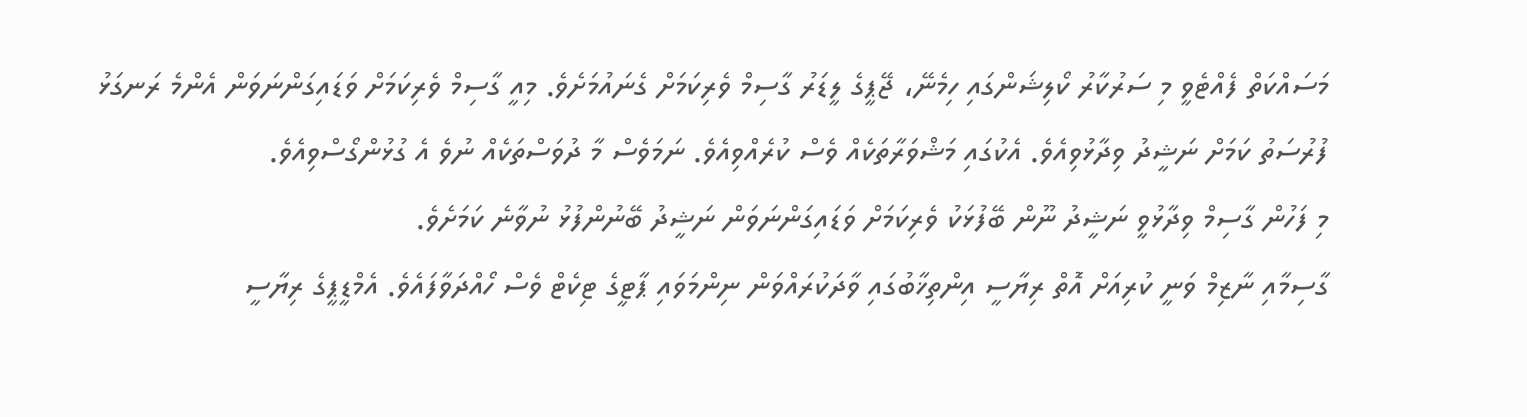މަސައްކަތް ފެއްޓެވީ މި ސަރުކާރު ކޯލިޝަންގައި ހިމެނޭ، ޖޭޕީގެ ލީޑަރު ގާސިމް ވެރިކަމަށް ގެނައުމަށެވެ. މިއީ ގާސިމް ވެރިކަމަށް ވަޑައިގަންނަވަން އެންމެ ރަނގަޅު ފުރުސަތު ކަމަށް ނަޝީދު ވިދާޅުވިއެވެ. އެކުގައި މަޝްވަރާތަކެއް ވެސް ކުރެއްވިއެވެ. ނަމަވެސް މާ ދުވަސްތަކެއް ނުވެ އެ ގުޅުންގޯސްވިއެވެ.
މި ފަހުން ގާސިމް ވިދާޅުވީ ނަޝީދު ނޫން ބޭފުޅަކު ވެރިކަމަށް ވަޑައިގަންނަވަން ނަޝީދު ބޭނުންފުޅު ނުވާނެ ކަމަށެވެ.
ގާސިމާއި ނާޒިމް ވަނީ ކުރިއަށް އޮތް ރިޔާސީ އިންތިޚާބުގައި ވާދަކުރައްވަން ނިންމަވައި ޕާޓީގެ ޓިކެޓް ވެސް ހޯއްދަވާފައެވެ. އެމްޑީޕީގެ ރިޔާސީ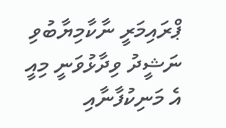ޕްރައިމަރީ ނާކާމިޔާބުވި ނަޝީދު ވިދާޅުވަނީ މިއީ އެ މަނިކުފާނާއި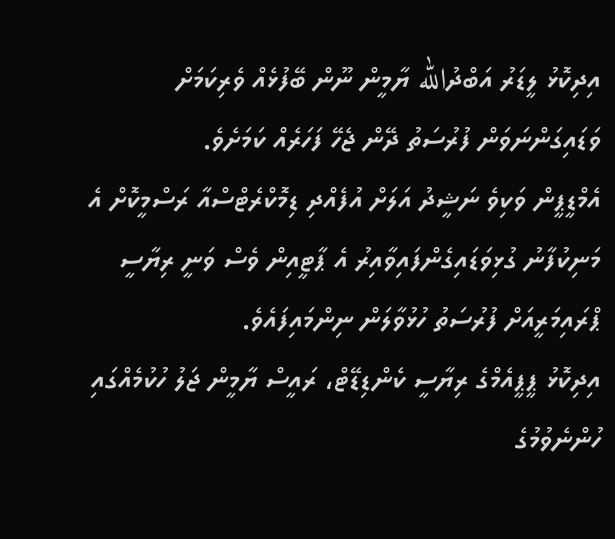އިދިކޮޅު ލީޑަރު އަބްދުالله ޔާމީން ނޫން ބޭފުޅެއް ވެރިކަމަށް ވަޑައިގަންނަވަން ފުރުސަތު ދޭން ޖެހޭ ފަހަރެއް ކަމަށެވެ.
އެމްޑީޕީން ވަކިވެ ނަޝީދު އަލަށް އުފެއްދި ޑިމޮކްރެޓްސްއާ ރަސްމީކޮށް އެ މަނިކުފާނު ގުޅިވަޑައިގެންފައިވާއިރު އެ ޕާޓީއިން ވެސް ވަނީ ރިޔާސީ ޕްރައިމަރީއަށް ފުރުސަތު ހުޅުވާލަން ނިންމައިފައެވެ.
އިދިކޮޅު ޕީޕީއެމްގެ ރިޔާސީ ކެންޑިޑޭޓް، ރައީސް ޔާމީން ޖަލު ހުކުމެއްގައި ހުންނެވުމުގެ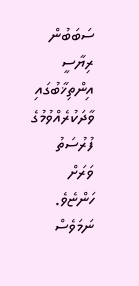ސަބަބުން ރިޔާސީ އިންތިޚާބުގައި ވާދަކުރެއްވުމުގެ ފުރުސަތު ވަރަށް ހަންޏެވެ. ނަމަވެސް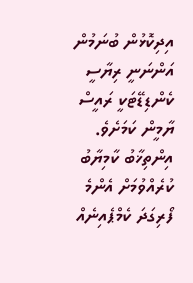އިދިކޮޅުން ބުނަމުން އަންނަނީ ރިޔާސީ ކެންޑިޑޭޓަކީ ރައީސް ޔާމީން ކަމަށެވެ.
އިންތިޚާބު ކާމިޔާބު ކުރެއްވުމަށް އެންމެ ފޯރިގަދަ ކެމްޕެއިނެއް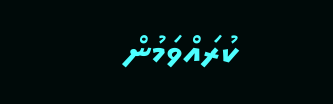ކުރައްވަމުން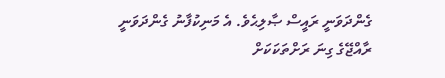ގެންދަވަނީ ރައީސް ޞާލިޙެވެ. އެ މަނިކުފާނު ގެންދަވަނީ ރާއްޖޭގެ ގިނަ ރަށްތަކަކަށް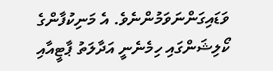ވަޑައިގަންނަވަމުންނެވެ. އެ މަނިކުފާންގެ ކޯލިޝަންގައި ހިމެނެނީ އަދާލަތު ޕާޓީއާއި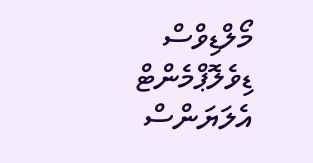މޯލްޑިވްސް ޑިވެލޮޕްމެންޓް އެލަޔަންސް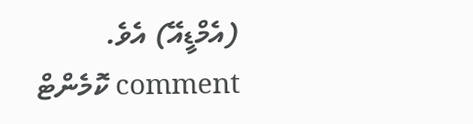(އެމްޑީއޭ) އެވެ.
comment ކޮމެންޓް